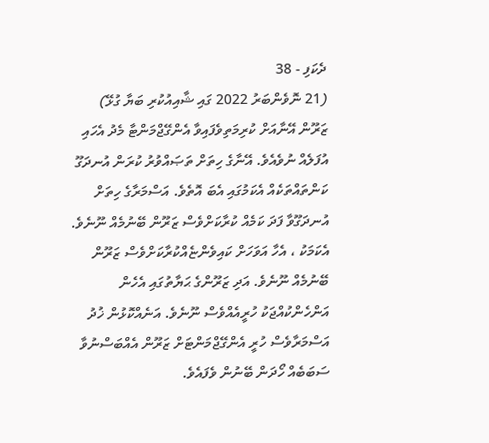ދެކަފި - 38
(21 ނޮވެންބަރު 2022 ގައި ޝާއިއުކުރި ބަޔާ ގުޅޭ)
ޒަރޫން އޭނާއަށް ކުރިމަތިވެފައިވާ އެންގޭޖްމަންޓާ މެދު އެހައި އުފަލެއް ނުވެއެވެ. އޭނާގެ ހިތަށް ތަޞައްވުރު ކުރަން އުނދަގޫ ކަންތައްތަކެއް އެކަމުގައި އެބަ އޮތެވެ. އަސްމަރާގެ ހިތަށް އުނދަގޫވާ ފަދަ ކަމެއް ކުރާކަށްވެސް ޒަރޫން ބޭނުމެއް ނޫނެވެ. އެކަމަކު ، އެހާ އަވަހަށް ކައިވެންޏެއްކުރާކަށްވެސް ޒަރޫން ބޭނުމެއް ނޫނެވެ. އަދި ޒަރޫންގެ ޙަޔާތުގައި އެހެން އަންހެންކުއްޖަކު ހުރީއެއްވެސް ނޫނެވެ. އަނެއްކޮޅުން ޚުދު އަސްމަރާވެސް ހުރީ އެންގޭޖްމަންޓަށް ޒަރޫން އެއްބަސްނުވާ ސަބަބެއް ހޯދަން ބޭނުން ވެފައެވެ.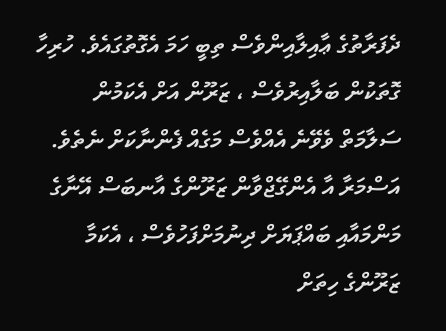ދެފަރާތުގެ ޢާއިލާއިންވެސް ތިބީ ހަމަ އެގޮތުގައެވެ. ހުރިހާ ގޮތަކުން ބަލާއިރުވެސް ، ޒަރޫން އަށް އެކަމުން ސަލާމަތް ވެވޭނެ އެއްވެސް މަގެއް ފެންނާކަށް ނެތެވެ.
އަސްމަރާ އާ އެންގޭޖްވާން ޒަރޫންގެ އާނބަސް އޭނާގެ މަންމައާއި ބައްޕަޔަށް ދިނުމަށްފަހުވެސް ، އެކަމާ ޒަރޫންގެ ހިތަށް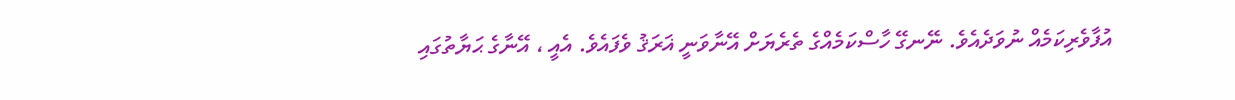އުފާވެރިކަމެއް ނުވަދެއެވެ. ނޭނގޭ ހާސްކަމެއްގެ ތެރެޔަށް އޭނާވަނީ ޣަރަޤު ވެފައެވެ. އެއީ ، އޭނާގެ ޙަޔާތުގައި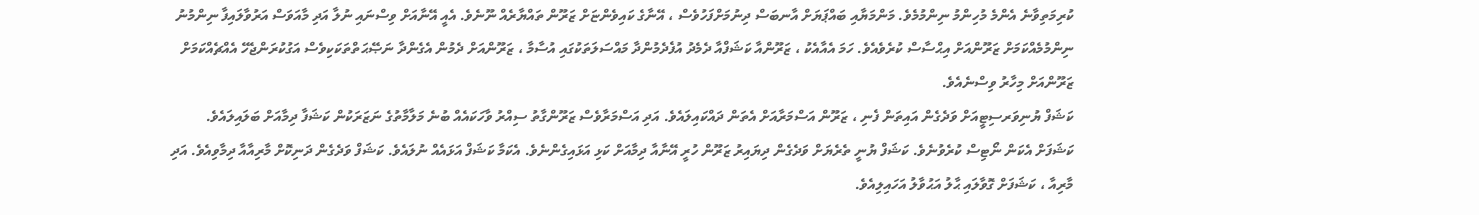ކުރިމަތިވާނެ އެންމެ މުހިންމު ނިންމުމެވެ. މަންމަޔާއި ބައްޕަޔަށް އާނބަސް ދިނުމަށްފަހުވެސް ، އޭނާގެ ކައިވެންޏަށް ޒަރޫން ތައްޔާރެއް ނޫނެވެ. އެއީ އޭނާއަށް ވިސްނައި ނުލާ އަދި މާއަވަސް އަރުވާލައިފާ ނިންމުނު ނިންމުމެއްކަމަށް ޒަރޫންއަށް އިޙްސާސް ކުރެވެއެވެ. ހަމަ އެއާއެކު ، ޒަރޫންއާ ކަޝަފްއާ ދެމެދު އުފެދެމުންދާ މައްސަލަތަކުގައި އުސާމާ ، ޒަރޫންއަށް ދެމުން އެގެންދާ ނަޞޭޙަތްތަކަކިވެސް އަގުކުރަންޖެހޭ އެއްޗެއްކަމަށް ޒަރޫންއަށް މިހާރު ވިސްނެއެވެ.
ކަޝަފް ޔުނިވަރސިޓީއަށް ވަދެގެން އައިތަން ފެނި ، ޒަރޫން އަސްމަރާއަށް އެތަން ދައްކައިލައެވެ. އަދި އަސްމަރާވެސް ޒަރޫންގާތު ސިއްރު ވާހަކައެއް ބުނެ މަލާމާތުގެ ނަޒަރަކުން ކަޝަފާ ދިމާއަށް ބަލައިލައެވެ. ކަޝަފަށް އެކަން ނޯޓިސް ކުރެވުނެވެ. ކަޝަފް ޔުނީ ތެރެޔަށް ވަދެގެން ދިޔައިރު ޒަރޫން ހުރީ އޭނާއާ ދިމާއަށް ކަޅި އަޅައިގެންނެވެ. އެކަމާ ކަޝަފް އަޅައެއް ނުލައެވެ. ކަޝަފް ވަދެގެން ދަނިކޮށް މާރިއާއާ ދިމާވިއެވެ. އަދި މާރިއާ ، ކަޝަފަށް ގޮވާލައި ޙާލު އަޙުވާލު އަހައިލިއެވެ.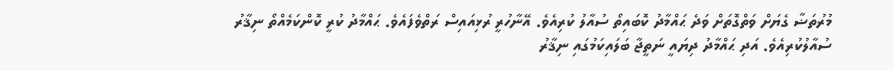މުރުތަޟާ ގެޔަށް ވަތްގޮތަށް ވަދެ ޙައްމާދު ކޮބައިތޯ ސުއާލު ކުރިއެވެ. އޭނާހުރީ ރުޅިއައިސް ރަތްވެފައެވެ. ޙައްމާދު ކުރީ ކޮންކަމެއްތޯ ނިޤާރު ސުއާލުކުރިއެވެ. އަދި ޙައްމާދު ދިޔައީ ނަތީޖާ ބަލައިކަމުގައި ނިޤާރު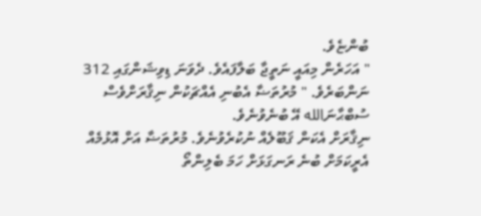ބުންޏެވެ.
" އަހަރެން މިއައީ ނަތީޖާ ބަލާފައެވެ. ދެވަނަ ޑިވިޝަންގައި 312 ނަންބަރެވެ. " މުރުތަޟާ އެބުނި އެއްޗަކުން ނިޤާރަށްވެސް ސުބްޙާނަالله އޭ ބުނެވުނެވެ.
ނިޤާރަށް އެކަން ޤަބޫލެއް ނުކުރެވުނެވެ. މުރުތަޟާ އަށް އޮޅުމެއް އެރީކަމަށް ބުނެ ރަނގަޅަށް ހަމަ ބެލިންތޯ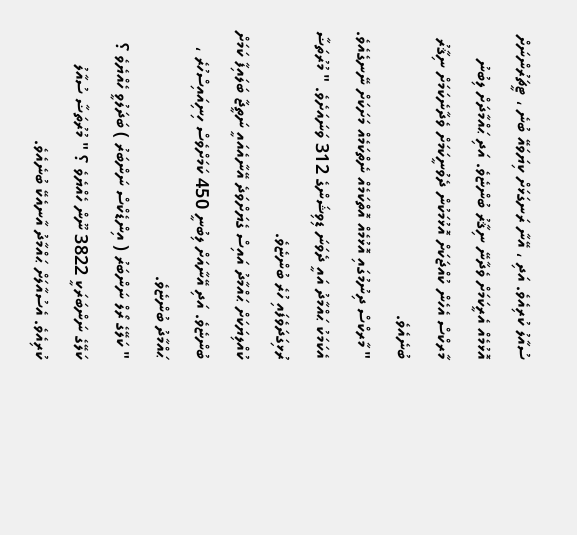ސުއާލު ކުރިއެވެ. އަދި ، އޭނާ ރަނގަޅަށް ކިޔަވައޭ ބުނެ ، ޓީޗަރުންނަށް އޮޅުމެއް އެރީކަމަށް ވެދާނޭ ނިޤާރު ބުންޏެވެ. އަދި ޙައްމާދަށް ލިބުނު މާރކްސް އެހެން ކުއްޖަކަށް އޮޅުމަކުން ދެވުނީކަމަށް ވެދާނެކަމަށް ނިޤާރު ބުނެއެވެ.
" މާރކްސް ދިނުމުގައި އޮޅުމެއް އޮތްކަމެއް ނެތްކަމެއް މަށަކަށް ނޭނގެއެވެ. އެކަމަކު ޙައްމާދު އައީ ދެވަނަ ޑިވިޝަންގެ 312 ވަނައަށެވެ. " މުރުތަޟާ ރުޅިގަދަވެފައި ހުރެ ބުންޏެވެ.
ކުއްލިޔަކަށް ޙައްމާދު އައިސް ގެޔަށްވަދެ އޭނާއެއައީ ނަތީޖާ ބަލައިފާ ކަމަށް ބުންޏެވެ. އަދި އޭނާއަށް ލިބުނީ 450 ކަމަށްވެސް ހިނިއައިސްހުރެ ، ޙައްމާދު ބުންޏެވެ.
" ކަލޭގެ ރޯލް ނަންބަރު ( އިންޑެކްސް ނަންބަރު ) ބަދަލުވީ ހެއްޔެވެ ؟ ކަލޭގެ ނަންބަރަކީ 3822 ނޫން ހެއްޔެވެ ؟ " މުރުތަޟާ ސުއާލު ކުރިއެވެ. އެސުއާލަށް ޙައްމާދު އާނއެކޭ ބުނެއެވެ.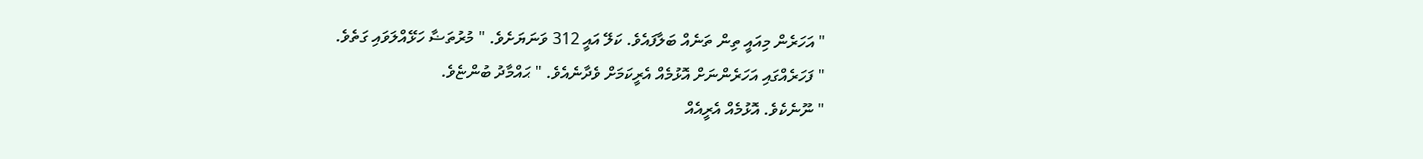" އަހަރެން މިއައީ ތިން ތަނެއް ބަލާފައެވެ. ކަލޭ އައީ 312 ވަނަޔަށެވެ. " މުރުތަޟާ ހަޅޭއްލަވައި ގަތެވެ.
" ފަހަރެއްގައި އަހަރެންނަށް އޮޅުމެއް އެރީކަމަށް ވެދާނެއެވެ. " ޙައްމާދު ބުންޏެވެ.
" ނޫނެކެވެ. އޮޅުމެއް އެރީއެއް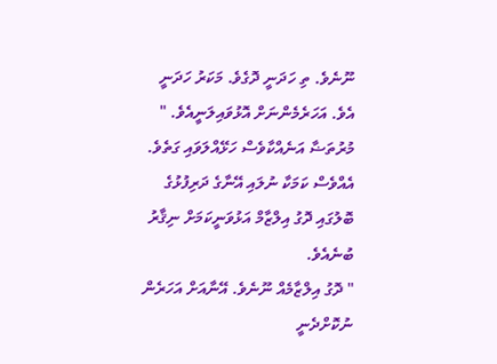ނޫނެވެ. ތި ހަދަނީ ދޮގެވެ. މަކަރު ހަދަނީ އެވެ. އަހަރެމެންނަށް އޮޅުވައިލަނީއެވެ. " މުރުތަޟާ އަނެއްކާވެސް ހަޅޭއްލަވައި ގަތެވެ. އެއްވެސް ކަމަކާ ނުލައި އޭނާގެ ދަރިފުޅުގެ ބޮލުގައި ދޮގު އިލްޒާމް އަޅުވަނީކަމަށް ނިޤާރު ބުނެއެވެ.
" ދޮގު އިލްޒާމެއް ނޫނެވެ. އޭނާއަށް އަހަރެން ނުކޮށްދެނީ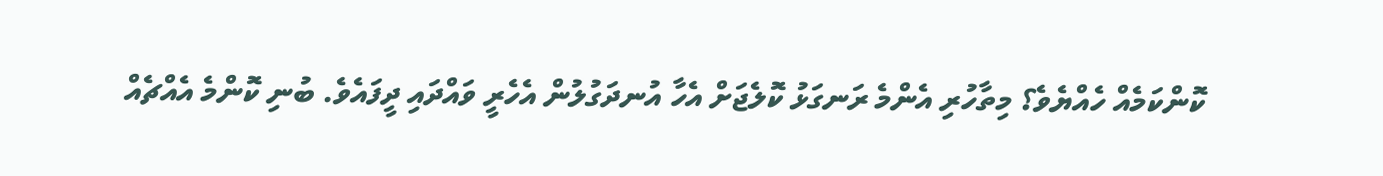ކޮންކަމެއް ހެއްޔެވެ؟ މިތާހުރި އެންމެ ރަނގަޅު ކޮލެޖަށް އެހާ އުނދަގުލުން އެހެރީ ވައްދައި ދީފައެވެ. ބުނި ކޮންމެ އެއްޗެއް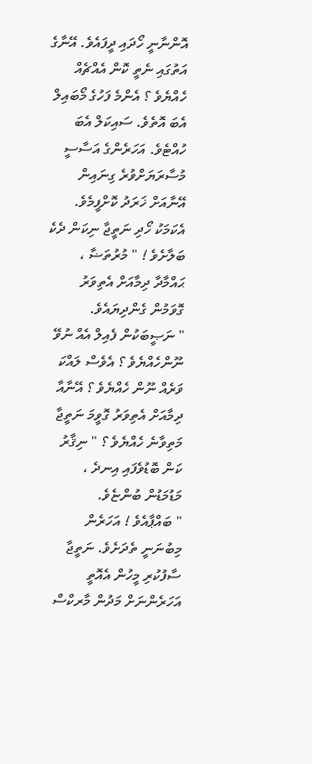އޮންނާނީ ހޯދައި ދީފައެވެ. އޭނާގެ އަތުގައި ނެތީ ކޮން އެއްޗެއް ހެއްޔެވެ ؟ އެންމެ ފަހުގެ މޯބައިލް އެބަ އޮތެވެ. ސައިކަލް އެބަ ހުއްޓެވެ. އަހަރެންގެ އަސާސީ މުސާރަޔަށްވުރެ ގިނައިން އޭނާއަށް ޚަރަދު ކޮށްފީމެވެ. އެކަމަކު ހޯދި ނަތީޖާ ނިކަން ދެކެ ބަލާށެވެ ! " މުރުތަޟާ ، ޙައްމާދާ ދިމާއަށް އެތިވަރު ގޮވަމުން ގެންދިޔައެވެ.
" ނަޞީބަކުން ފެއިލް އެއް ނުވޭ ނޫންހެއްޔެވެ ؟ އެވެސް ލައްކަ ވަރެއް ނޫން ހެއްޔެވެ ؟ އޭނާއާ ދިމާއަށް އެތިވަރު ގޮވީމަ ނަތީޖާ މަތިވާނެ ހެއްޔެވެ ؟ " ނިޤާރު ކަން ބޮޑުވެފައި އިނދެ ، މަޑުމަޑުން ބުންޏެވެ.
" ބައްޕާއެވެ ! އަހަރެން މިބުނަނީ ތެދަށެވެ. ނަތީޖާ ސާފުކުރި މީހުން އެއޮތީ އަހަރެންނަށް މަދުން މާރކްސް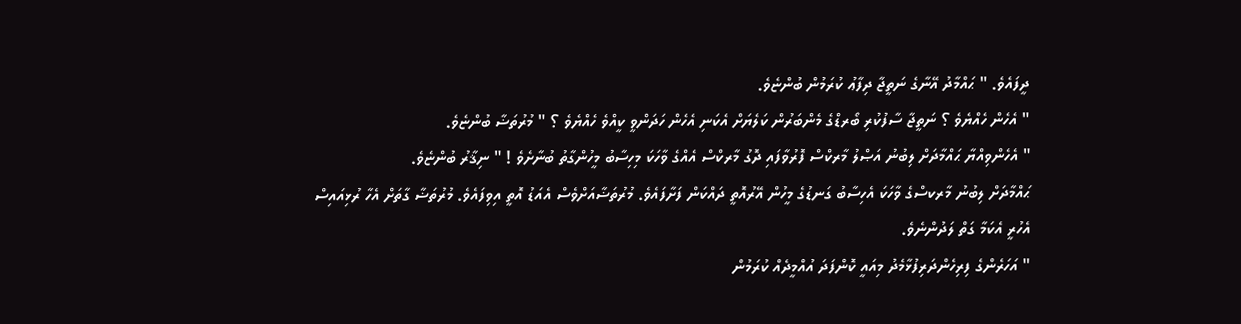ދީފައެވެ. " ޙައްމާދު އޭނާގެ ނަތީޖާ ދިފާޢު ކުރަމުން ބުންޏެވެ.
" އެހެން ހެއްޔެވެ ؟ ނަތީޖާ ސާފުކުރި ބޯރޑްގެ މެންބަރުން ކަލެޔަށް އެކަނި އެހެން ހަދަންވީ ކީއްވެ ހެއްޔެވެ ؟ " މުރުތަޟާ ބުންޏެވެ.
" އެހެންވިއްޔާ ޙައްމާދަށް ލިބުނު އަޞްލު މާރކްސް ފޮރުވާފައި ދޮގު މާރކްސް އެއްގެ ވާހަކަ މިހިސާބު މީހުންގާތު ބުނާށެވެ ! " ނިޤާރު ބުންޏެވެ.
ޙައްމާދަށް ލިބުނު މާރކސްގެ ވާހަކަ އެހިސާބު ގަނޑުގެ މީހުން އޭރުއޮތީ ދައްކަން ފަށާފައެވެ. މުރުތަޟާއަށްވެސް އެއަޑު އޮތީ އިވިފައެވެ. މުރުތަޟާ ގާތަށް އެހާ ރުޅިއައިސް އެހުރީ އެކަމާ ގަތް ލަދުންނެވެ.
" އަހަރެންގެ ފިރިހެންދަރިފުޅާމެދު މިއައީ ކޮންފަދަ އުއްމީދެއް ކުރަމުން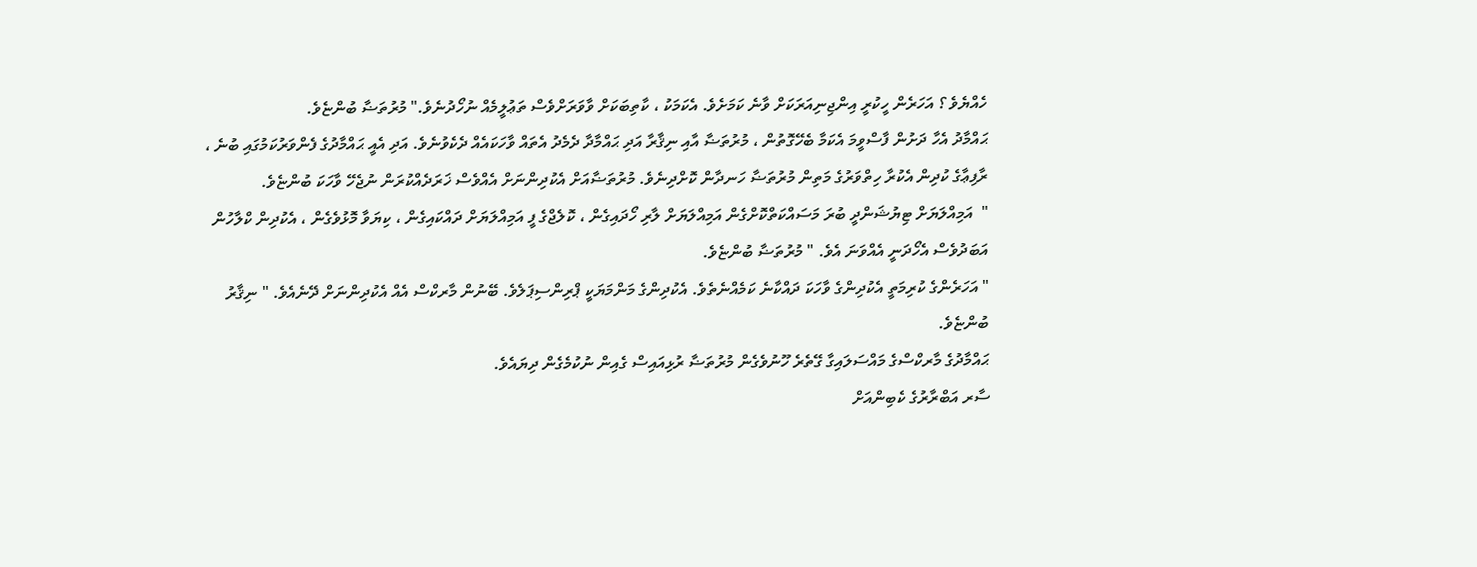ހެއްޔެވެ ؟ އަހަރެން ހީކުރީ އިންޖިނިއަރަކަށް ވާނެ ކަމަށެވެ. އެކަމަކު ، ކާތިބަކަށް ވާވަރަށްވެސް ތަޢުލީމެއް ނުހޯދުނެވެ." މުރުތަޟާ ބުންޏެވެ.
ޙައްމާދު އެހާ ދަށުން ފާސްވީމަ އެކަމާ ބެހޭގޮތުން ، މުރުތަޟާ އާއި ނިޤާރާ އަދި ޙައްމާދާ ދެމެދު އެތައް ވާހަކައެއް ދެކެވުނެވެ. އަދި އެއީ ޙައްމާދުގެ ފެންވަރުކަމުގައި ބުނެ ، ރާފިޢާގެ ކުދިން އެކުރާ ހިތްވަރުގެ މަތިން މުރުތަޟާ ހަނދާން ކޮށްދިނެވެ. މުރުތަޟާއަށް އެކުދިންނަށް އެއްވެސް ޚަރަދެއްކުރަން ނުޖެހޭ ވާހަކަ ބުންޏެވެ.
"  އަމިއްލަޔަށް ޓިޔުޝަންދީ ބުރަ މަސައްކަތްކޮށްގެން އަމިއްލަޔަށް ލާރި ހޯދައިގެން ، ކޮލެޖްގެ ފީ އަމިއްލަޔަށް ދައްކައިގެން ، ކިޔަވާ މޮޅުވެގެން ، އެކުދިން ކްލާހުން އަބަދުވެސް އެހޯދަނީ އެއްވަނަ އެވެ. " މުރުތަޟާ ބުންޏެވެ.
" އަހަރެންގެ ކުރިމަތީ އެކުދިންގެ ވާހަކަ ދައްކާނެ ކަމެއްނެތެވެ. އެކުދިންގެ މަންމަޔަކީ ޕްރިންސިޕަލެވެ. ބޭނުން މާރކްސް އެއް އެކުދިންނަށް ދޭނެއެވެ. " ނިޤާރު ބުންޏެވެ.
ޙައްމާދުގެ މާރކްސްގެ މައްސަލައިގާ ގޭތެރެ ހޫނުވެގެން މުރުތަޟާ ރުޅިއައިސް ގެއިން ނުކުމެގެން ދިޔައެވެ.
ސާރ އަބްރާރުގެ ކެބިންއަށް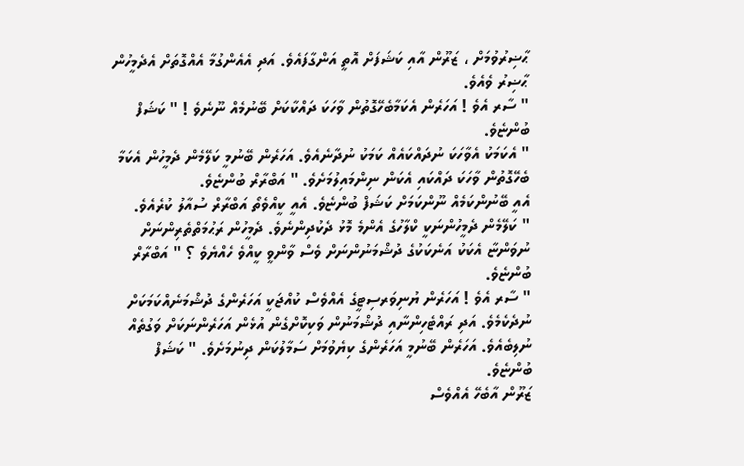ޙާޟިރުވުމަށް ، ޒަރޫން އާއި ކަޝަފަށް އޮތީ އަންގާފައެވެ. އަދި އެއެންގުމާ އެއްގޮތަށް އެދެމީހުން ޙާޟިރު ވެއެވެ.
" ސާރ އެވެ ! އަހަރެން އެކަމާބެހޭގޮތުން ވާހަކަ ދައްކާކަށް ބޭނުމެއް ނޫނެވެ ! " ކަޝަފް ބުންޏެވެ.
" އެކަމަކު އެވާހަކަ ނުދައްކައެއް ކަމަކު ނުދާނެއެވެ. އަހަރެން ބޭނުމީ ކަލޭމެން ދެމީހުން އެކަމާ ބެހޭގޮތުން ވާހަކަ ދައްކައި އެކަން ނިންމައިލުމަށެވެ. " އަބްރާރް ބުންޏެވެ.
އެއީ ބޭނުންކަމެއް ނޫންކަމަށް ކަޝަފް ބުންޏެވެ. އެއީ ކީއްވެތޯ އަބްރާރް ސުއާލު ކުރެއެވެ.
" ކަލޭމެން ދެމީހުންނަކީ ކްލާހުގެ އެންމެ މޮޅު ދެކުދިންނެވެ. ދެމީހުން ރަޙުމަތްތެރިންނަށް ނުވަންޏާ އެކަކު އަނެކަކުގެ ދުޝްމަނުންނަށް ވެސް ވާންވީ ކީއްވެ ހެއްޔެވެ ؟ " އަބްރާރް ބުންޏެވެ.
" ސާރ އެވެ ! އަހަރެން ޔުނިވަރސިޓީގެ އެއްވެސް ކުއްޖަކީ އަހަރެންގެ ދުޝްމަނެއްކަމަކަށް ނުދެކެމެވެ. އަދި ރައްޓެހިންނާއި ދުޝްމަނުން ވަކިކޮށްގެން އުޅެން އަހަރެންނަކަށް ވަގުތެއް ނުލިބެއެވެ. އަހަރެން ބޭނުމީ އަހަރެންގެ ކިޔެވުމަށް ސަމާލުކަން ދިނުމަށެވެ. " ކަޝަފް ބުންޏެވެ.
ޒަރޫން އާބެހޭ އެއްވެސް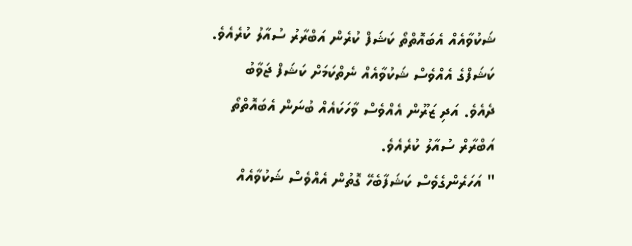ޝަކުވާއެއް އެބައޮތްތޯ ކަޝަފް ކުރެން އަބްރާރު ސުއާލު ކުރެއެވެ. ކަޝަފްގެ އެއްވެސް ޝަކުވާއެއް ނެތްކަމަށް ކަޝަފް ޖަވާބު ދެއެވެ. އަދި ޒަރޫން އެއްވެސް ވާހަކައެއް ބުނަން އެބައޮތްތޯ އަބްރާރް ސުއާލު ކުރެއެވެ.
" އަހަރެންގެވެސް ކަޝަފާބެހޭ ގޮތުން އެއްވެސް ޝަކުވާއެއް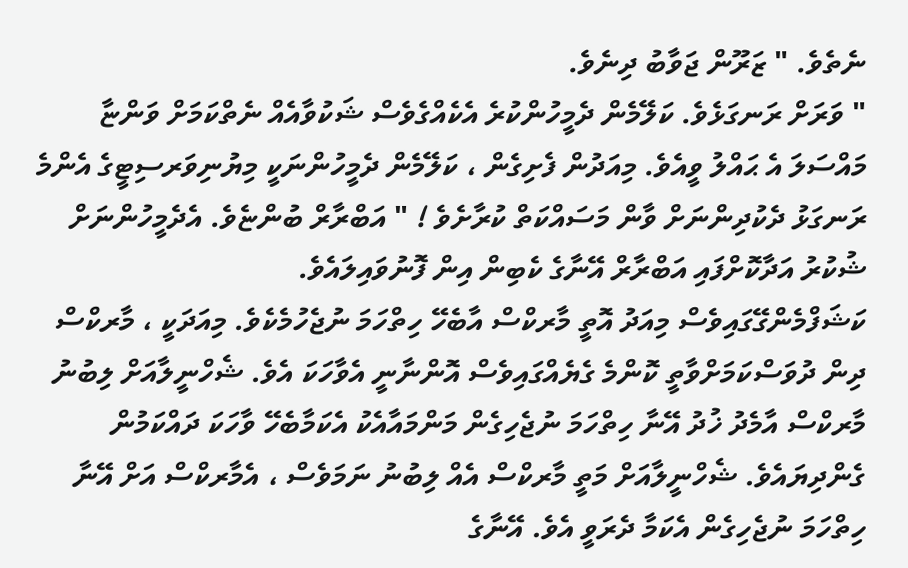ނެތެވެ. " ޒަރޫން ޖަވާބު ދިނެވެ.
" ވަރަށް ރަނގަޅެވެ. ކަލޭމެން ދެމީހުންކުރެ އެކެއްގެވެސް ޝަކުވާއެއް ނެތްކަމަށް ވަންޏާ މައްސަލަ އެ ޙައްލު ވީއެވެ. މިއަދުން ފެށިގެން ، ކަލޭމެން ދެމީހުންނަކީ މިޔުނިވަރސިޓީގެ އެންމެ ރަނގަޅު ދެކުދިންނަށް ވާން މަސައްކަތް ކުރާށެވެ ! " އަބްރާރް ބުންޏެވެ. އެދެމީހުންނަށް ޝުކުރު އަދާކޮށްފައި އަބްރާރް އޭނާގެ ކެބިން އިން ފޮނުވައިލައެވެ.
ކަޝަފްމެންގޭގައިވެސް މިއަދު އޮތީ މާރކްސް އާބެހޭ ހިތްހަމަ ނުޖެހުމެކެވެ. މިއަދަކީ ، މާރކްސް ދިން ދުވަސްކަމަށްވާތީ ކޮންމެ ގެޔެއްގައިވެސް އޮންނާނީ އެވާހަކަ އެވެ. ޝެހްނީލާއަށް ލިބުނު މާރކްސް އާމެދު ޚުދު އޭނާ ހިތްހަމަ ނުޖެހިގެން މަންމައާއެކު އެކަމާބެހޭ ވާހަކަ ދައްކަމުން ގެންދިޔައެވެ. ޝެހްނީލާއަށް މަތީ މާރކްސް އެއް ލިބުނު ނަމަވެސް ، އެމާރކްސް އަށް އޭނާ ހިތްހަމަ ނުޖެހިގެން އެކަމާ ދެރަވީ އެވެ. އޭނާގެ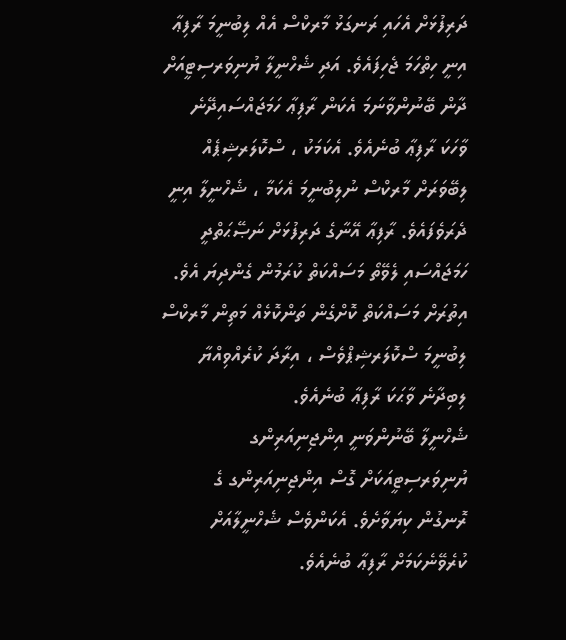ދަރިފުޅަށް އެހައި ރަނގަޅު މާރކްސް އެއް ލިބުނީމަ ރާފިޢާ އިނީ ހިތްހަމަ ޖެހިފައެވެ. އަދި ޝެހްނީލާ ޔުނިވަރސިޓީއަށް ދާން ބޭނުންވާނަމަ އެކަން ރާފިޢާ ހަމަޖައްސައިދޭނެ ވާހަކަ ރާފިޢާ ބުނެއެވެ. އެކަމަކު ، ސްކޮލަރޝިޕެއް ލިބޭވަރަށް މާރކްސް ނުލިބުނީމަ އެކަމާ ، ޝެހްނީލާ އިނީ ދެރަވެފައެވެ. ރާފިޢާ އޭނާގެ ދަރިފުޅަށް ނަޞޭޙަތްދީ ހަމަޖައްސައި ލެވޭތޯ މަސައްކަތް ކުރަމުން ގެންދިޔަ އެވެ. އިތުރަށް މަސައްކަތް ކޮށްގެން ތަންކޮޅެއް މަތިން މާރކްސް ލިބުނީމަ ސްކޮލަރޝިޕްވެސް ، އިރާދަ ކުރެއްވިއްޔާ ލިބިދާނެ ވާޙަކަ ރާފިޢާ ބުނެއެވެ.
ޝެހްނީލާ ބޭނުންވަނީ އިންޖިނިއަރިންގ ޔުނިވަރސިޓީއަކަށް ގޮސް އިންޖިނިއަރިންގ ގެ ރޮނގުން ކިޔަވާށެވެ. އެކަންވެސް ޝެހްނީލާއަށް ކުރެވޭނެކަމަށް ރާފިޢާ ބުނެއެވެ.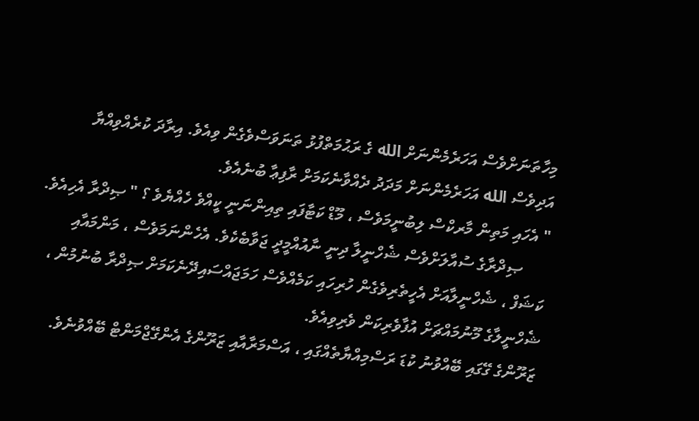މިހާތަނަށްވެސް އަހަރެމެންނަށް الله ގެ ރަޙުމަތްފުޅު ތަނަވަސްވެގެން ވިއެވެ. އިރާދަ ކުރެއްވިއްޔާ އަދިވެސް الله އަހަރެމެންނަށް މަދަދު ދެއްވާނެކަމަށް ރާފިޢާ ބުނެއެވެ.
" އެހައި މަތިން މާރކްސް ލިބުނީމަވެސް ، މޫޑް ކަޓާފައި ތިއިންނަނީ ކީއްވެ ހެއްޔެވެ ؟ " ޞިދްރާ އެހިއެވެ.
      ޞިދްރާގެ ސުއާލަށްވެސް ޝެހްނީލާ ދިނީ ނާއުއްމީދީ ޖަވާބެކެވެ. އެހެންނަމަވެސް ، މަންމައާއި ކަޝަފް ، ޝެހްނީލާއަށް އެހީތެރިވެގެން ހުރިހައި ކަމެއްވެސް ހަމަޖައްސައިދޭނެކަމަށް ޞިދްރާ ބުނުމުން ، ޝެހްނީލާގެ މޫނުމައްޗަށް އުފާވެރިކަން ވެރިވިއެވެ.
ޒަރޫންގެ ގޭގައި ބޭއްވުނު ކުޑަ ރަސްމިއްޔާތެއްގައި ، އަސްމަރާއާއި ޒަރޫންގެ އެންގޭޖްމަންޓް ބޭއްވުނެވެ.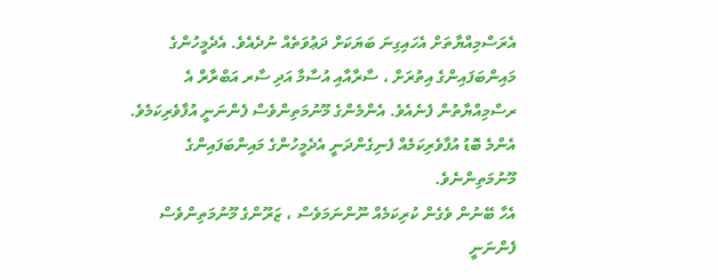އެރަސްމިއްޔާތަށް އެހައިގިނަ ބަޔަކަށް ދަޢުވަތެއް ނުދެއެވެ. އެދެމީހުންގެ މައިންބަފައިންގެ އިތުރަށް ، ސާރާއާއި އުސާމާ އަދި ސާރ އަބްރާރް އެ ރސްމިއްޔާތުން ފެނެއެވެ. އެންމެންގެ މޫނުމަތިންވެސް ފެންނަނީ އުފާވެރިކަމެވެ. އެންމެ ބޮޑު އުފާވެރިކަމެއް ފެނިގެންދަނީ އެދެމީހުންގެ މައިންބަފައިންގެ މޫނުމަތިންނެވެ.
އެހާ ބޭނުން ވެގެން ކުރިކަމެއް ނޫންނަމަވެސް ، ޒަރޫންގެ މޫނުމަތިންވެސް ފެންނަނީ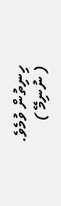ހިނިތުން ވުމެވެ.
( ނުނިމޭ )